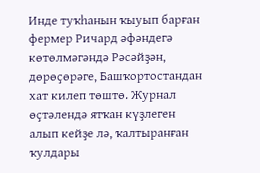Инде туҡһанын ҡыуып барған фермер Ричард әфәндегә көтөлмәгәндә Рәсәйҙән, дөрөҫөрәге, Башҡортостандан хат килеп төштө. Журнал өҫтәлендә ятҡан күҙлеген алып кейҙе лә, ҡалтыранған ҡулдары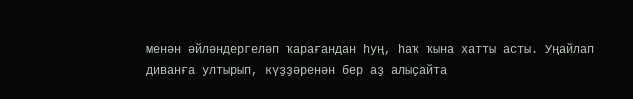менән әйләндергеләп ҡарағандан һуң, һаҡ ҡына хатты асты. Уңайлап диванға ултырып, күҙҙәренән бер аҙ алыҫайта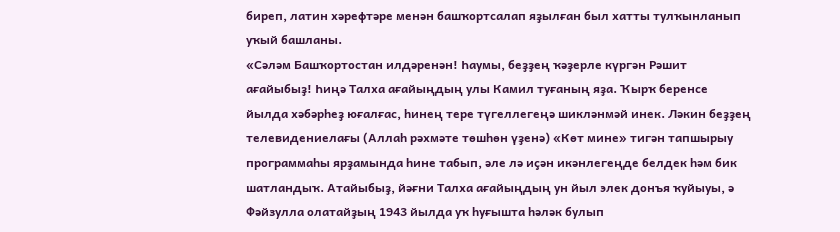биреп, латин хәрефтәре менән башҡортсалап яҙылған был хатты тулҡынланып уҡый башланы.
«Сәләм Башҡортостан илдәренән! Һаумы, беҙҙең ҡәҙерле күргән Рәшит ағайыбыҙ! Һиңә Талха ағайыңдың улы Камил туғаның яҙа. Ҡырҡ беренсе йылда хәбәрһеҙ юғалғас, һинең тере түгеллегеңә шикләнмәй инек. Ләкин беҙҙең телевидениелағы (Аллаһ рәхмәте төшһөн үҙенә) «Көт мине» тигән тапшырыу программаһы ярҙамында һине табып, әле лә иҫән икәнлегеңде белдек һәм бик шатландыҡ. Атайыбыҙ, йәғни Талха ағайыңдың ун йыл элек донъя ҡуйыуы, ә Фәйзулла олатайҙың 1943 йылда уҡ һуғышта һәләк булып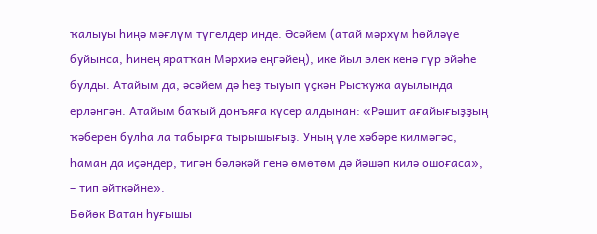ҡалыуы һиңә мәғлүм түгелдер инде. Әсәйем (атай мәрхүм һөйләүе буйынса, һинең яратҡан Мәрхиә еңгәйең), ике йыл элек кенә гүр эйәһе булды. Атайым да, әсәйем дә һеҙ тыуып үҫкән Рысҡужа ауылында ерләнгән. Атайым баҡый донъяға күсер алдынан: «Рәшит ағайығыҙҙың ҡәберен булһа ла табырға тырышығыҙ. Уның үле хәбәре килмәгәс, һаман да иҫәндер, тигән бәләкәй генә өмөтөм дә йәшәп килә ошоғаса», – тип әйткәйне».
Бөйөк Ватан һуғышы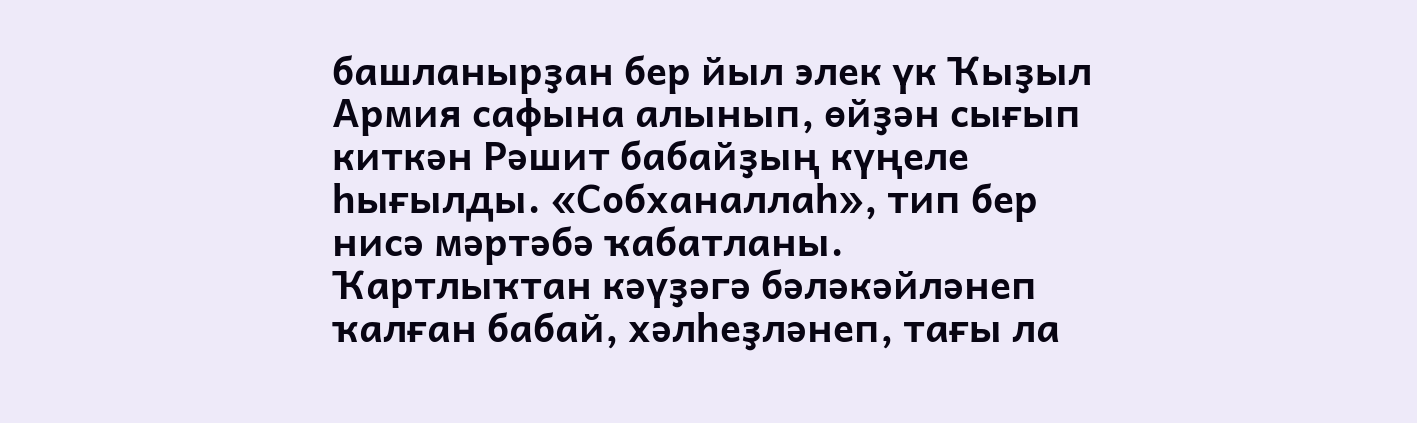башланырҙан бер йыл элек үк Ҡыҙыл Армия сафына алынып, өйҙән сығып киткән Рәшит бабайҙың күңеле һығылды. «Собханаллаһ», тип бер нисә мәртәбә ҡабатланы. Ҡартлыҡтан кәүҙәгә бәләкәйләнеп ҡалған бабай, хәлһеҙләнеп, тағы ла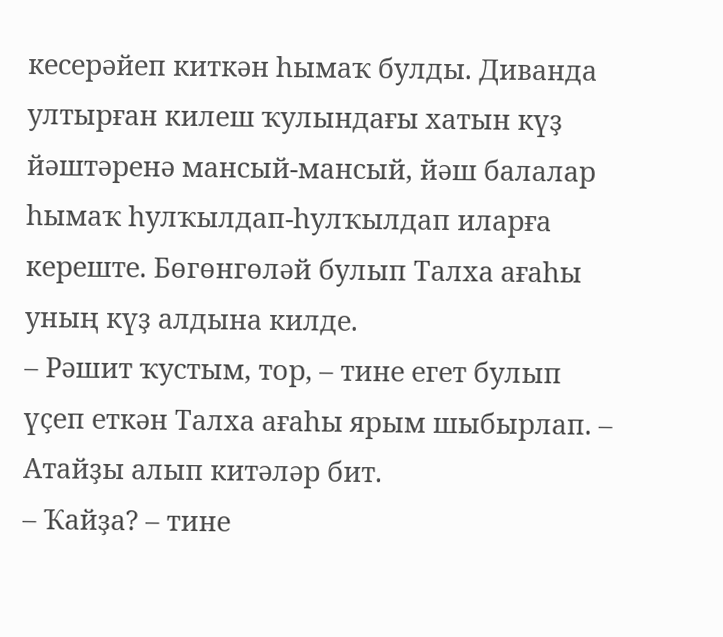кесерәйеп киткән һымаҡ булды. Диванда ултырған килеш ҡулындағы хатын күҙ йәштәренә мансый-мансый, йәш балалар һымаҡ һулҡылдап-һулҡылдап иларға кереште. Бөгөнгөләй булып Талха ағаһы уның күҙ алдына килде.
– Рәшит ҡустым, тор, – тине егет булып үҫеп еткән Талха ағаһы ярым шыбырлап. – Атайҙы алып китәләр бит.
– Ҡайҙа? – тине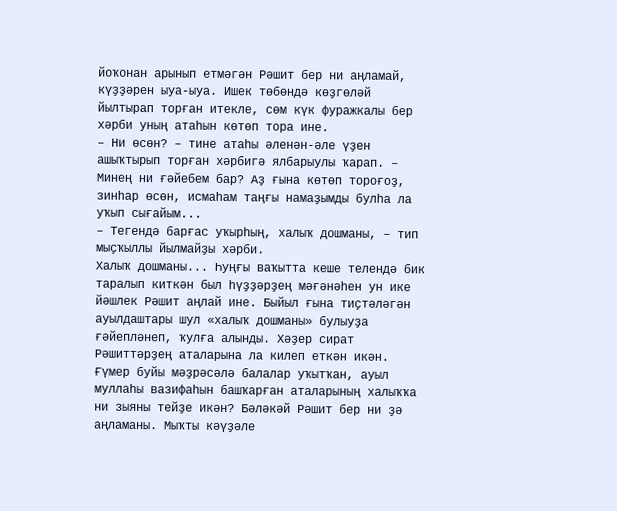йоҡонан арынып етмәгән Рәшит бер ни аңламай, күҙҙәрен ыуа-ыуа. Ишек төбөндә көҙгөләй йылтырап торған итекле, сөм күк фуражкалы бер хәрби уның атаһын көтөп тора ине.
– Ни өсөн? – тине атаһы әленән-әле үҙен ашыҡтырып торған хәрбигә ялбарыулы ҡарап. – Минең ни ғәйебем бар? Аҙ ғына көтөп тороғоҙ, зинһар өсөн, исмаһам таңғы намаҙымды булһа ла уҡып сығайым...
– Тегендә барғас уҡырһың, халыҡ дошманы, – тип мыҫҡыллы йылмайҙы хәрби.
Халыҡ дошманы... Һуңғы ваҡытта кеше телендә бик таралып киткән был һүҙҙәрҙең мәғәнәһен ун ике йәшлек Рәшит аңлай ине. Быйыл ғына тиҫтәләгән ауылдаштары шул «халыҡ дошманы» булыуҙа ғәйепләнеп, ҡулға алынды. Хәҙер сират Рәшиттәрҙең аталарына ла килеп еткән икән. Ғүмер буйы мәҙрәсәлә балалар уҡытҡан, ауыл муллаһы вазифаһын башҡарған аталарының халыҡҡа ни зыяны тейҙе икән? Бәләкәй Рәшит бер ни ҙә аңламаны. Мыҡты кәүҙәле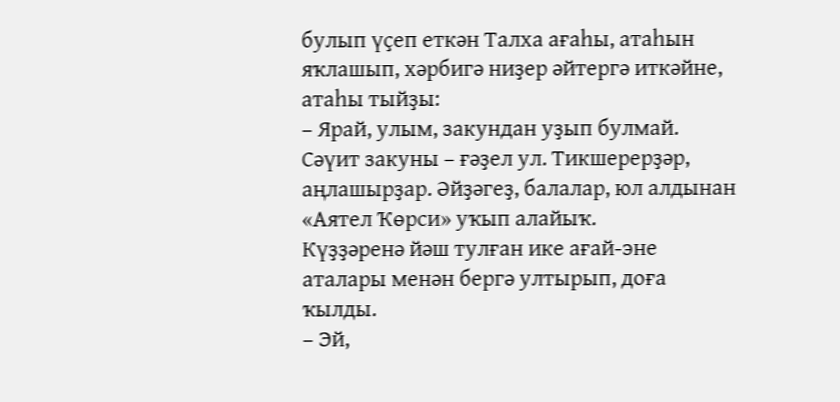булып үҫеп еткән Талха ағаһы, атаһын яҡлашып, хәрбигә ниҙер әйтергә иткәйне, атаһы тыйҙы:
– Ярай, улым, закундан уҙып булмай. Сәүит закуны – ғәҙел ул. Тикшерерҙәр, аңлашырҙар. Әйҙәгеҙ, балалар, юл алдынан «Аятел Ҡөрси» уҡып алайыҡ.
Күҙҙәренә йәш тулған ике ағай-эне аталары менән бергә ултырып, доға ҡылды.
– Эй,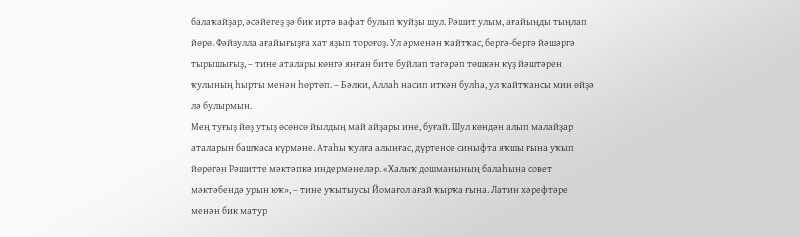балаҡайҙар, әсәйегеҙ ҙә бик иртә вафат булып ҡуйҙы шул. Рәшит улым, ағайыңды тыңлап йөрө. Фәйзулла ағайығыҙға хат яҙып тороғоҙ. Ул әрменән ҡайтҡас, бергә-бергә йәшәргә тырышығыҙ, – тине аталары көнгә янған бите буйлап тәгәрәп төшкән күҙ йәштәрен ҡулының һырты менән һөртөп. – Бәлки, Аллаһ насип иткән булһа, ул ҡайтҡансы мин өйҙә лә булырмын.
Мең туғыҙ йөҙ утыҙ өсөнсө йылдың май айҙары ине, буғай. Шул көндән алып малайҙар аталарын башҡаса күрмәне. Атаһы ҡулға алынғас, дүртенсе синыфта яҡшы ғына уҡып йөрөгән Рәшитте мәктәпкә индермәнеләр. «Халыҡ дошманының балаһына совет мәктәбендә урын юҡ», – тине уҡытыусы Йомағол ағай ҡырҡа ғына. Латин хәрефтәре менән бик матур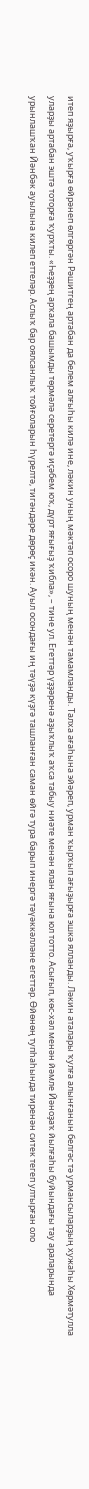итеп яҙырға, уҡырға өйрәнеп өлгөргән Рәшитгең артабан да белем алғыһы килә ине, ләкин уның мәктәп осоро шуның менән тамамланды. Талха ағаһына эйәреп, урман ҡырҡып ағыҙырға эшкә ялланды. Ләкин аталары ҡулға алынғанын белгәс тә урмансыларҙың хужаһы Хөрмәтулла уларҙы артабан эштә тоторға ҡурҡты. «Һеҙҙең арҡала башымды төрмәлә серетергә иҫәбем юҡ, дүрт яғығыҙ ҡибла», – тине ул. Егеттәр үҙҙәренә аҙыҡлыҡ аҡса табыу ниәте менән ялан яғына юл тотто. Асығып, көс-хәл менән йәмле Йәноҙаҡ йылғаһы буйындағы тау араларында урынлашҡан Йәнбәк ауылына килеп еттеләр. Аслыҡ бар оялсанлыҡ тойғоларын һүрелтә, тигәндәре дөрөҫ икән. Ауыл осондағы иң тәүҙә күҙгә ташланған саман өйгә тура барып инергә тәүәккәлләне егеттәр. Өйөнөң тупһаһында тиренән ситек тегеп ултырған оло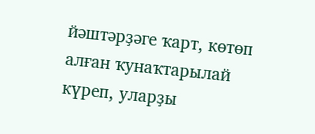йәштәрҙәге ҡарт, көтөп алған ҡунаҡтарылай күреп, уларҙы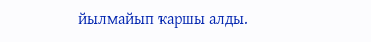йылмайып ҡаршы алды.